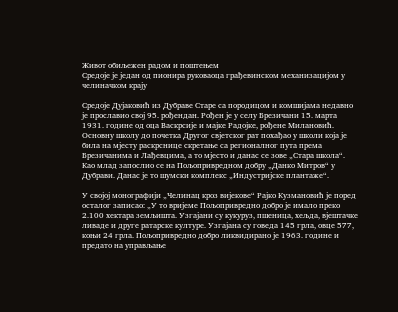Живот обиљежен радом и поштењем
Средоје је један од пионира руковаоца грађевинском механизацијом у челиначком крају

Средоје Дујаковић из Дубраве Старе са породицом и комшијама недавно је прославио свој 95. рођендан. Рођен је у селу Брезичани 15. марта 1931. године од оца Васкрсије и мајке Радојке, рођене Милановић.
Основну школу до почетка Другог свјетског рат похађао у школи која је била на мјесту раскрснице скретање са регионалног пута према Брезичанима и Лађевцима, а то мјесто и данас се зове „Стара школа“.
Као млад запослио се на Пољопривредном добру „Данко Митров“ у Дубрави. Данас је то шумски комплекс „Индустријске плантаже“.

У својој монографији „Челинац кроз вијекове“ Рајко Кузмановић је поред осталог записао: „У то вријеме Пољопривредно добро је имало преко 2.100 хектара земљишта. Узгајани су кукуруз, пшеница, хељда, вјештачке ливаде и друге ратарске културе. Узгајана су говеда 145 грла, овце 577, коњи 24 грла. Пољопривредно добро ликвидирано је 1963. године и предато на управљање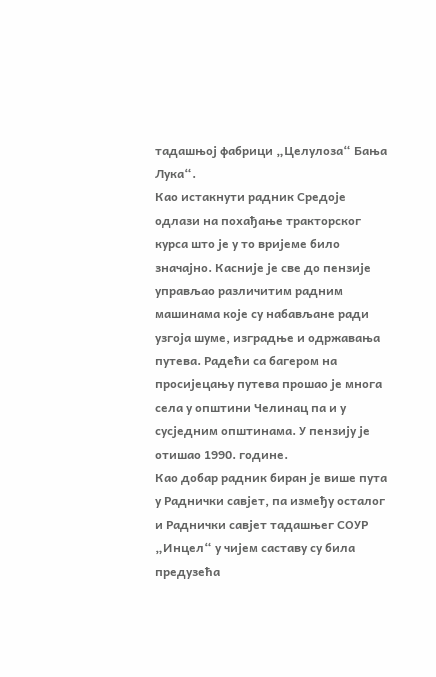тадашњој фабрици „Целулоза“ Бања Лука“.
Као истакнути радник Средоје одлази на похађање тракторског курса што је у то вријеме било значајно. Касније је све до пензије управљао различитим радним машинама које су набављане ради узгоја шуме, изградње и одржавања путева. Радећи са багером на просијецању путева прошао је многа села у општини Челинац па и у сусједним општинама. У пензију је отишао 1990. године.
Као добар радник биран је више пута у Раднички савјет, па између осталог и Раднички савјет тадашњег СОУР „Инцел“ у чијем саставу су била предузећа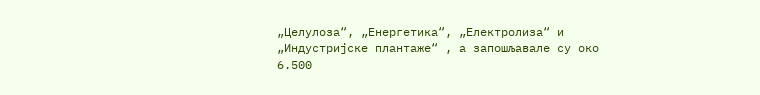„Целулоза“, „Енергетика“, „Електролиза“ и „Индустријске плантаже“ , а запошљавале су око 6.500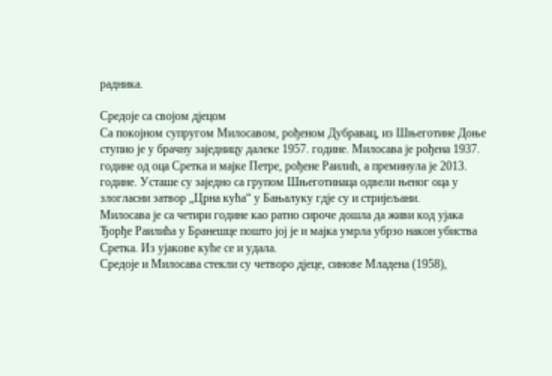радника.

Средоје са својом дјецом
Са покојном супругом Милосавом, рођеном Дубравац, из Шњеготине Доње ступио је у брачну заједницу далеке 1957. године. Милосава је рођена 1937. године од оца Сретка и мајке Петре, рођене Раилић, а преминула је 2013. године. Усташе су заједно са групом Шњеготинаца одвели њеног оца у злогласни затвор „Црна кућа“ у Бањалуку гдје су и стријељани.
Милосава је са четири године као ратно сироче дошла да живи код ујака Ђорђе Раилића у Бранешце пошто јој је и мајка умрла убрзо након убиства Сретка. Из ујакове куће се и удала.
Средоје и Милосава стекли су четворо дјеце, синове Младена (1958),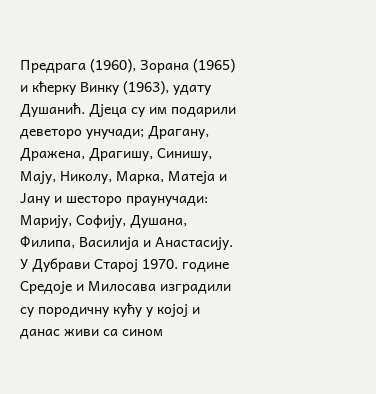Предрага (1960), Зорана (1965) и кћерку Винку (1963), удату Душанић. Дјеца су им подарили деветоро унучади; Драгану, Дражена, Драгишу, Синишу, Мају, Николу, Марка, Матеја и Јану и шесторо праунучади: Марију, Софију, Душана, Филипа, Василија и Анастасију.
У Дубрави Старој 1970. године Средоје и Милосава изградили су породичну кућу у којој и данас живи са сином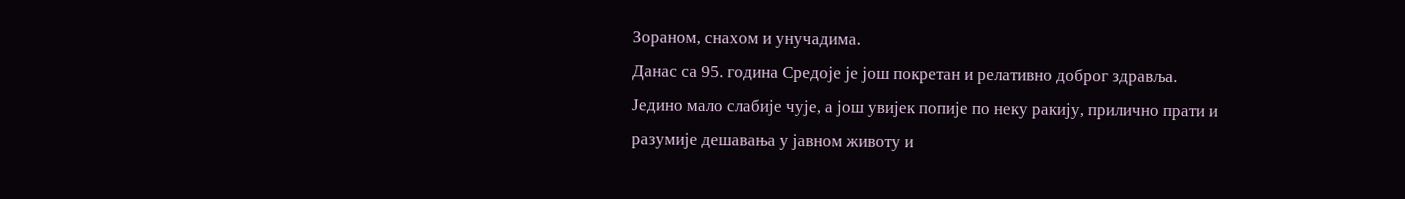Зораном, снахом и унучадима.
Данас са 95. година Средоје је још покретан и релативно доброг здравља. Једино мало слабије чује, а још увијек попије по неку ракију, прилично прати и разумије дешавања у јавном животу и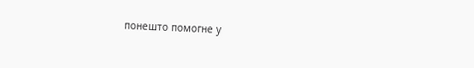понешто помогне у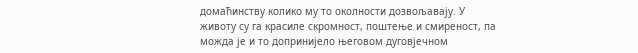домаћинству колико му то околности дозвољавају. У животу су га красиле скромност, поштење и смиреност, па можда је и то допринијело његовом дуговјечном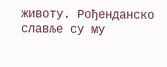животу. Рођенданско славље су му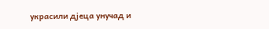украсили дјеца унучад и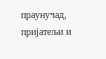праунучад, пријатељи и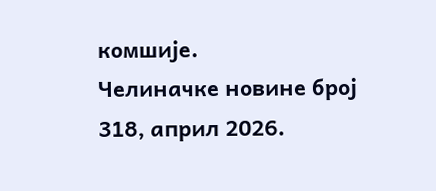комшије.
Челиначке новине број 318, април 2026.